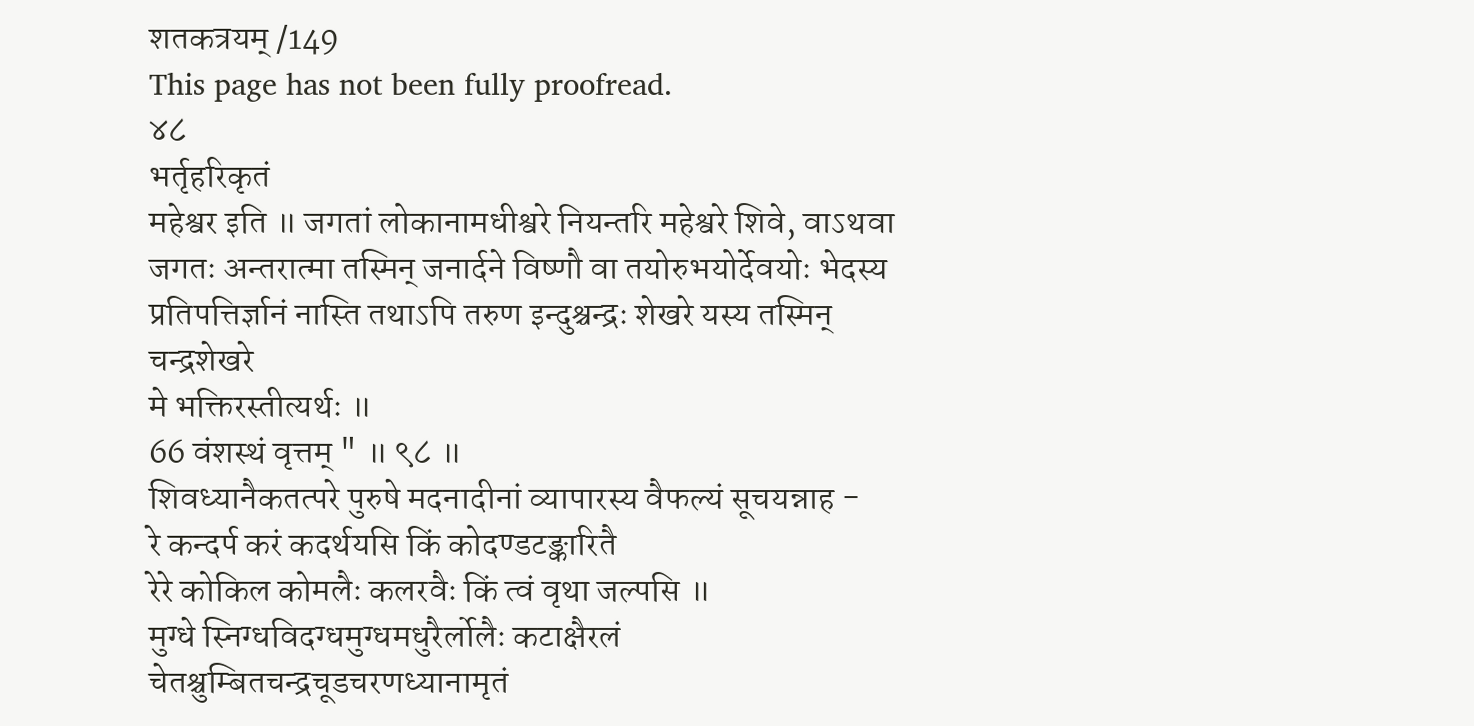शतकत्रयम् /149
This page has not been fully proofread.
४८
भर्तृहरिकृतं
महेश्वर इति ॥ जगतां लोकानामधीश्वरे नियन्तरि महेश्वरे शिवे, वाऽथवा
जगतः अन्तरात्मा तस्मिन् जनार्दने विष्णौ वा तयोरुभयोर्देवयोः भेदस्य
प्रतिपत्तिर्ज्ञानं नास्ति तथाऽपि तरुण इन्दुश्चन्द्रः शेखरे यस्य तस्मिन् चन्द्रशेखरे
मे भक्तिरस्तीत्यर्थः ॥
66 वंशस्थं वृत्तम् " ॥ ९८ ॥
शिवध्यानैकतत्परे पुरुषे मदनादीनां व्यापारस्य वैफल्यं सूचयन्नाह -
रे कन्दर्प करं कदर्थयसि किं कोदण्डटङ्कारितै
रेरे कोकिल कोमलैः कलरवैः किं त्वं वृथा जल्पसि ॥
मुग्धे स्निग्धविदग्धमुग्धमधुरैर्लोलैः कटाक्षैरलं
चेतश्चुम्बितचन्द्रचूडचरणध्यानामृतं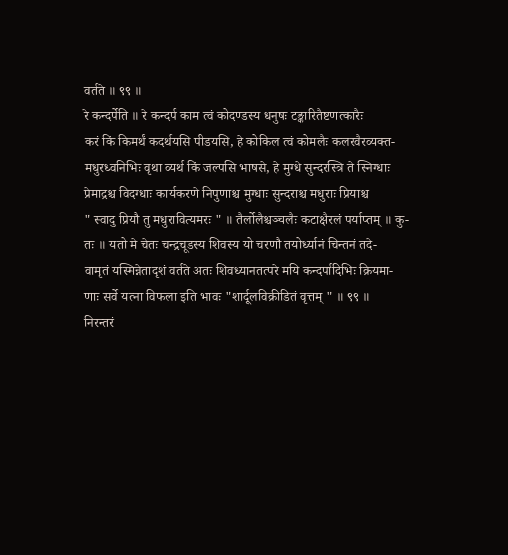वर्तते ॥ ९९ ॥
रे कन्दर्पेति ॥ रे कन्दर्प काम त्वं कोदण्डस्य धनुषः टङ्कारितैष्टणत्कारैः
करं किं किमर्थं कदर्थयसि पीडयसि, हे कोकिल त्वं कोमलैः कलरवैरव्यक्त-
मधुरध्वनिभिः वृथा व्यर्थ किं जल्पसि भाषसे, हे मुग्धे सुन्दरस्त्रि ते स्निग्धाः
प्रेमाद्रश्च विदग्धाः कार्यकरणे निपुणाश्च मुग्धाः सुन्दराश्च मधुराः प्रियाश्च
" स्वादु प्रियौ तु मधुरावित्यमरः " ॥ तैर्लोलैश्चञ्चलैः कटाक्षैरलं पर्याप्तम् ॥ कु-
तः ॥ यतो मे चेतः चन्द्रचूडस्य शिवस्य यो चरणौ तयोर्ध्यानं चिन्तनं तदे-
वामृतं यस्मिन्नेतादृशं वर्तते अतः शिवध्यानतत्परे मयि कन्दर्पादिभिः क्रियमा-
णाः सर्वे यत्ना विफला इति भावः "शार्दूलविक्रीडितं वृत्तम् " ॥ ९९ ॥
निरन्तरं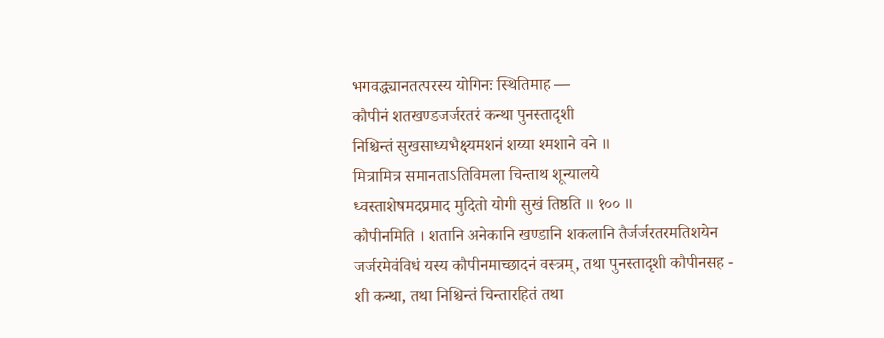भगवद्ध्यानतत्परस्य योगिनः स्थितिमाह —
कौपीनं शतखण्डजर्जरतरं कन्था पुनस्तादृशी
निश्चिन्तं सुखसाध्यभैक्ष्यमशनं शय्या श्मशाने वने ॥
मित्रामित्र समानताऽतिविमला चिन्ताथ शून्यालये
ध्वस्ताशेषमदप्रमाद मुदितो योगी सुखं तिष्ठति ॥ १०० ॥
कौपीनमिति । शतानि अनेकानि खण्डानि शकलानि तैर्जर्जरतरमतिशयेन
जर्जरमेवंविधं यस्य कौपीनमाच्छादनं वस्त्रम्, तथा पुनस्तादृशी कौपीनसह -
शी कन्था, तथा निश्चिन्तं चिन्तारहितं तथा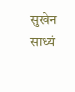सुखेन साध्यं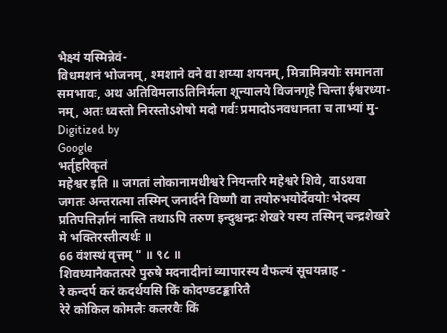भैक्ष्यं यस्मिन्नेवं-
विधमशनं भोजनम्, श्मशाने वने वा शय्या शयनम्, मित्रामित्रयोः समानता
समभावः, अथ अतिविमलाऽतिनिर्मला शून्यालये विजनगृहे चिन्ता ईश्वरध्या-
नम्, अतः ध्वस्तो निरस्तोऽशेषो मदो गर्वः प्रमादोऽनवधानता च ताभ्यां मु-
Digitized by
Google
भर्तृहरिकृतं
महेश्वर इति ॥ जगतां लोकानामधीश्वरे नियन्तरि महेश्वरे शिवे, वाऽथवा
जगतः अन्तरात्मा तस्मिन् जनार्दने विष्णौ वा तयोरुभयोर्देवयोः भेदस्य
प्रतिपत्तिर्ज्ञानं नास्ति तथाऽपि तरुण इन्दुश्चन्द्रः शेखरे यस्य तस्मिन् चन्द्रशेखरे
मे भक्तिरस्तीत्यर्थः ॥
66 वंशस्थं वृत्तम् " ॥ ९८ ॥
शिवध्यानैकतत्परे पुरुषे मदनादीनां व्यापारस्य वैफल्यं सूचयन्नाह -
रे कन्दर्प करं कदर्थयसि किं कोदण्डटङ्कारितै
रेरे कोकिल कोमलैः कलरवैः किं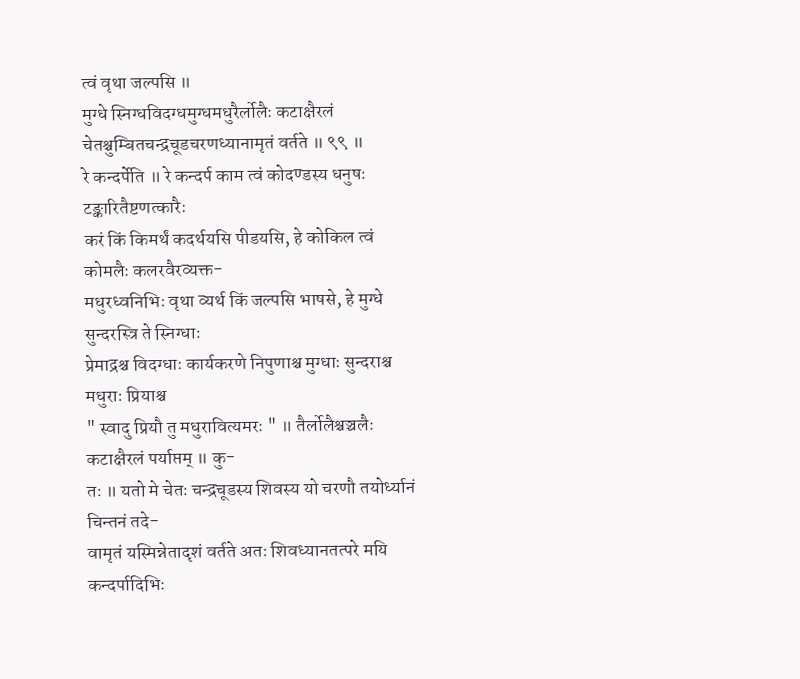त्वं वृथा जल्पसि ॥
मुग्धे स्निग्धविदग्धमुग्धमधुरैर्लोलैः कटाक्षैरलं
चेतश्चुम्बितचन्द्रचूडचरणध्यानामृतं वर्तते ॥ ९९ ॥
रे कन्दर्पेति ॥ रे कन्दर्प काम त्वं कोदण्डस्य धनुषः टङ्कारितैष्टणत्कारैः
करं किं किमर्थं कदर्थयसि पीडयसि, हे कोकिल त्वं कोमलैः कलरवैरव्यक्त-
मधुरध्वनिभिः वृथा व्यर्थ किं जल्पसि भाषसे, हे मुग्धे सुन्दरस्त्रि ते स्निग्धाः
प्रेमाद्रश्च विदग्धाः कार्यकरणे निपुणाश्च मुग्धाः सुन्दराश्च मधुराः प्रियाश्च
" स्वादु प्रियौ तु मधुरावित्यमरः " ॥ तैर्लोलैश्चञ्चलैः कटाक्षैरलं पर्याप्तम् ॥ कु-
तः ॥ यतो मे चेतः चन्द्रचूडस्य शिवस्य यो चरणौ तयोर्ध्यानं चिन्तनं तदे-
वामृतं यस्मिन्नेतादृशं वर्तते अतः शिवध्यानतत्परे मयि कन्दर्पादिभिः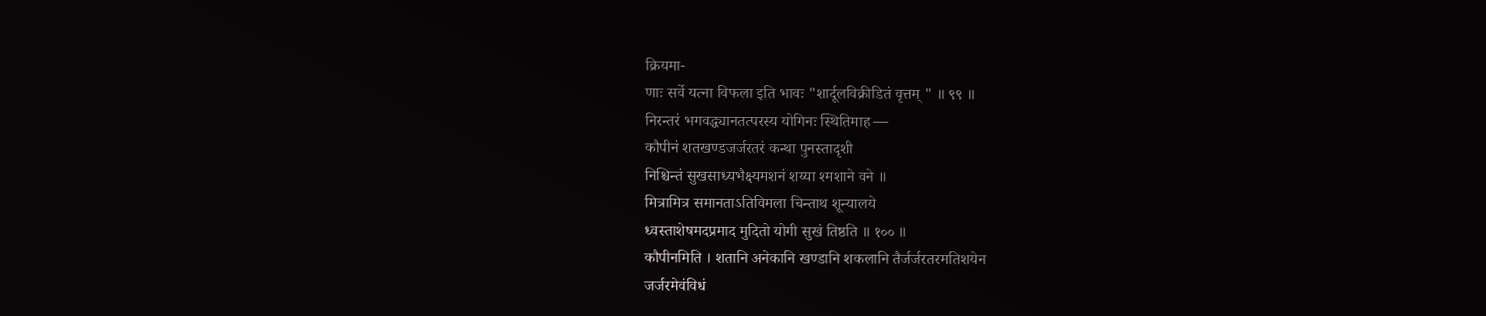क्रियमा-
णाः सर्वे यत्ना विफला इति भावः "शार्दूलविक्रीडितं वृत्तम् " ॥ ९९ ॥
निरन्तरं भगवद्ध्यानतत्परस्य योगिनः स्थितिमाह —
कौपीनं शतखण्डजर्जरतरं कन्था पुनस्तादृशी
निश्चिन्तं सुखसाध्यभैक्ष्यमशनं शय्या श्मशाने वने ॥
मित्रामित्र समानताऽतिविमला चिन्ताथ शून्यालये
ध्वस्ताशेषमदप्रमाद मुदितो योगी सुखं तिष्ठति ॥ १०० ॥
कौपीनमिति । शतानि अनेकानि खण्डानि शकलानि तैर्जर्जरतरमतिशयेन
जर्जरमेवंविधं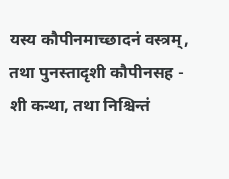यस्य कौपीनमाच्छादनं वस्त्रम्, तथा पुनस्तादृशी कौपीनसह -
शी कन्था, तथा निश्चिन्तं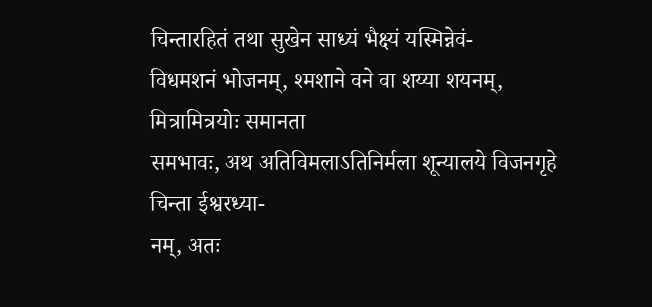चिन्तारहितं तथा सुखेन साध्यं भैक्ष्यं यस्मिन्नेवं-
विधमशनं भोजनम्, श्मशाने वने वा शय्या शयनम्, मित्रामित्रयोः समानता
समभावः, अथ अतिविमलाऽतिनिर्मला शून्यालये विजनगृहे चिन्ता ईश्वरध्या-
नम्, अतः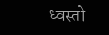ध्वस्तो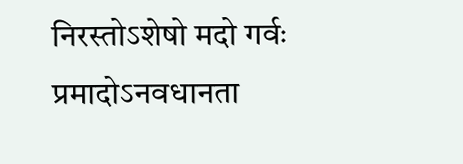निरस्तोऽशेषो मदो गर्वः प्रमादोऽनवधानता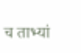च ताभ्यां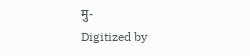मु-
Digitized by